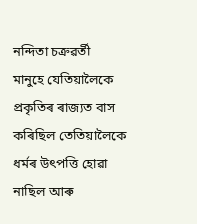নন্দিতা চক্ৰৱৰ্তী
মানুহে যেতিয়ালৈকে প্ৰকৃতিৰ ৰাজ্যত বাস
কৰিছিল তেতিয়ালৈকে ধৰ্মৰ উৎপত্তি হোৱা নাছিল আৰু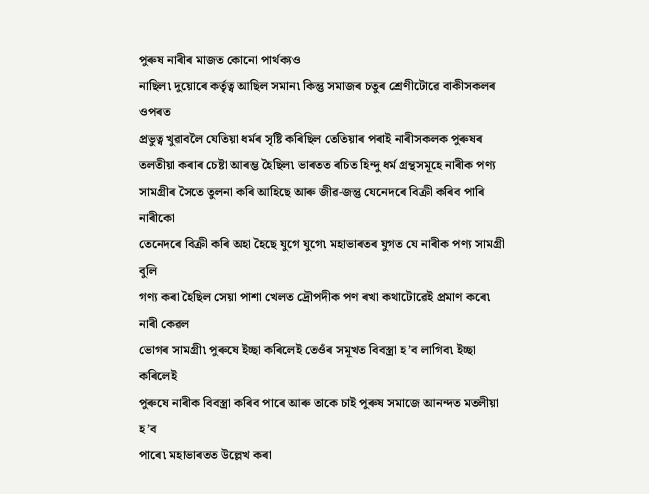পুৰুষ নাৰীৰ মাজত কোনো পাৰ্থক্যও
নাছিল৷ দুয়োৰে কৰ্তৃত্ব আছিল সমান৷ কিন্তু সমাজৰ চতুৰ শ্ৰেণীটোৱে বাকীসকলৰ ওপৰত
প্ৰভুত্ব খুৱাবলৈ যেতিয়া ধৰ্মৰ সৃষ্টি কৰিছিল তেতিয়াৰ পৰাই নাৰীসকলক পুৰুষৰ
তলতীয়া কৰাৰ চেষ্টা আৰম্ভ হৈছিল৷ ভাৰতত ৰচিত হিন্দু ধৰ্ম গ্ৰন্থসমূহে নাৰীক পণ্য
সামগ্ৰীৰ সৈতে তুলনা কৰি আহিছে আৰু জীৱ-জন্তু যেনেদৰে বিক্ৰী কৰিব পাৰি নাৰীকো
তেনেদৰে বিক্ৰী কৰি অহা হৈছে যুগে যুগে৷ মহাভাৰতৰ যুগত যে নাৰীক পণ্য সামগ্ৰী বুলি
গণ্য কৰা হৈছিল সেয়া পাশা খেলত দ্ৰৌপদীক পণ ৰখা কথাটোৱেই প্ৰমাণ কৰে৷ নাৰী কেৱল
ভোগৰ সামগ্ৰী৷ পুৰুষে ইচ্ছা কৰিলেই তেওঁৰ সমূখত বিবস্ত্ৰা হ’ব লাগিব৷ ইচ্ছা কৰিলেই
পুৰুষে নাৰীক বিবস্ত্ৰা কৰিব পাৰে আৰু তাকে চাই পুৰুষ সমাজে আনন্দত মতলীয়া হ’ব
পাৰে৷ মহাভাৰতত উল্লেখ কৰা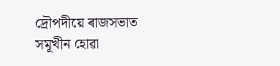দ্ৰৌপদীয়ে ৰাজসভাত সমূখীন হোৱা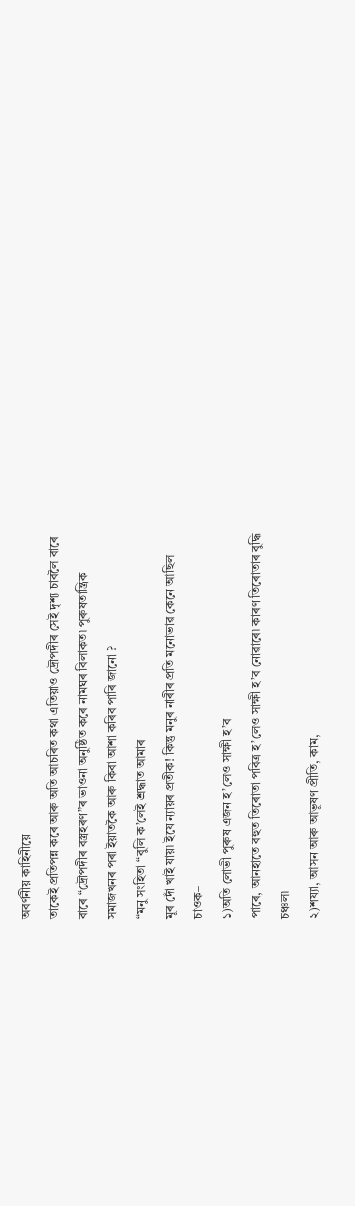অবৰ্ণনীয় কাহিনীয়ে
তাকেই প্ৰতিপন্ন কৰে আৰু অতি আচৰিত কথা এতিয়াও দ্ৰৌপদীৰ সেই দৃশ্য চাবলৈ বাৰে
বাৰে “দ্ৰৌপদীৰ বস্ত্ৰহৰণ”ৰ ভাওনা অনুষ্ঠিত কৰে নামঘৰ বিলাকত৷ পুৰুষতান্ত্ৰিক
সমাজখনৰ পৰা ইয়াতকৈ আৰু কিবা আশা কৰিব পাৰি জানো ?
“মনু সংহিতা “বুলি ক’লেই শ্ৰদ্ধাত আমাৰ
মূৰ দোঁ খাই যায়৷ ইযে ন্যায়ৰ প্ৰতীক! কিন্তু মনুৰ নাৰীৰ প্ৰতি মনোভাৱ কেনে আছিল
চাওক–
১)অতি লোভী পুৰুষ এজন হ’লেও সাক্ষী হ’ব
পাৰে, আনহাতে বহুত তিৰোতা পবিত্ৰ হ’লেও সাক্ষী হ’ব নোৱাৰে৷ কাৰণ তিৰোতাৰ বুদ্ধি
চঞ্চল৷
২)শয্যা, আসন আৰু আভূষণ প্ৰীতি, কাম,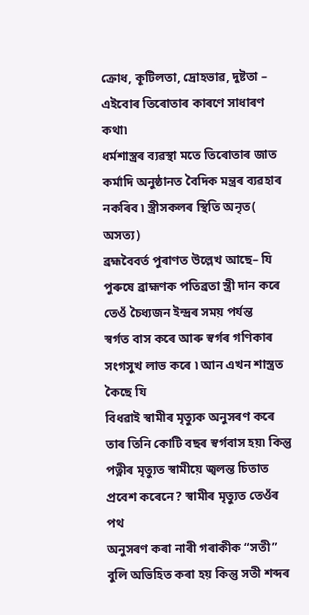ক্ৰোধ, কূটিলতা, দ্ৰোহভাৱ, দুষ্টতা – এইবোৰ তিৰোতাৰ কাৰণে সাধাৰণ কথা৷
ধৰ্মশাস্ত্ৰৰ ব্যৱস্থা মতে তিৰোতাৰ জাত কৰ্মাদি অনুষ্ঠানত বৈদিক মন্ত্ৰৰ ব্যৱহাৰ
নকৰিব ৷ স্ত্ৰীসকলৰ স্থিতি অনৃত( অসত্য)
ব্ৰহ্মবৈবৰ্ত পুৰাণত উল্লেখ আছে– যি
পুৰুষে ব্ৰাহ্মণক পতিব্ৰতা স্ত্ৰী দান কৰে তেওঁ চৈধ্যজন ইন্দ্ৰৰ সময় পৰ্যন্ত
স্বৰ্গত বাস কৰে আৰু স্বৰ্গৰ গণিকাৰ সংগসুখ লাভ কৰে ৷ আন এখন শাস্ত্ৰত কৈছে যি
বিধৱাই স্বামীৰ মৃত্যুক অনুসৰণ কৰে তাৰ তিনি কোটি বছৰ স্বৰ্গবাস হয়৷ কিন্তু
পত্নীৰ মৃত্যুত স্বামীয়ে জ্বলন্ত চিতাত প্ৰবেশ কৰেনে? স্বামীৰ মৃত্যুত তেওঁৰ পথ
অনুসৰণ কৰা নাৰী গৰাকীক “সতী” বুলি অভিহিত কৰা হয় কিন্তু সতী শব্দৰ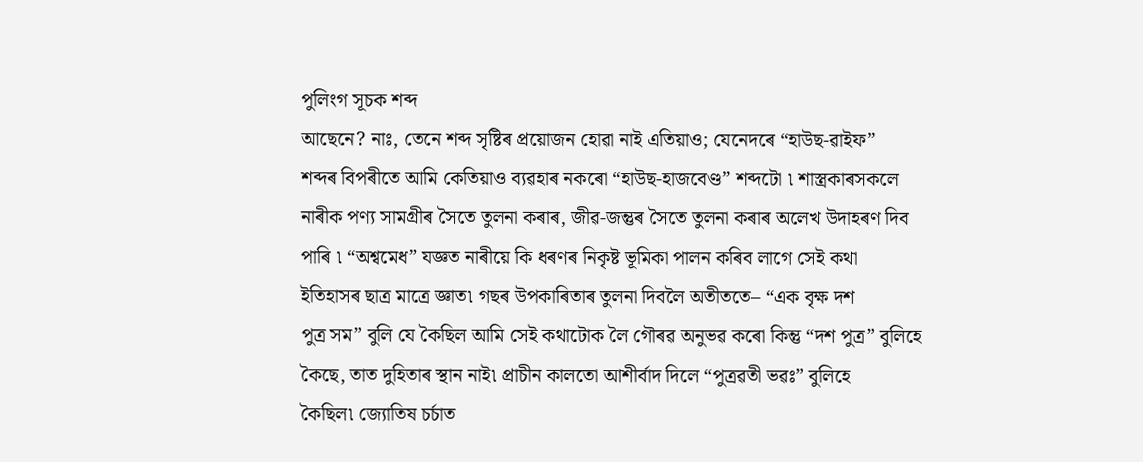পুলিংগ সূচক শব্দ
আছেনে? নাঃ, তেনে শব্দ সৃষ্টিৰ প্ৰয়োজন হোৱা নাই এতিয়াও; যেনেদৰে “হাউছ-ৱাইফ”
শব্দৰ বিপৰীতে আমি কেতিয়াও ব্যৱহাৰ নকৰো “হাউছ-হাজবেণ্ড” শব্দটো ৷ শাস্ত্ৰকাৰসকলে
নাৰীক পণ্য সামগ্ৰীৰ সৈতে তুলনা কৰাৰ, জীৱ-জন্তুৰ সৈতে তুলনা কৰাৰ অলেখ উদাহৰণ দিব
পাৰি ৷ “অশ্বমেধ” যজ্ঞত নাৰীয়ে কি ধৰণৰ নিকৃষ্ট ভূমিকা পালন কৰিব লাগে সেই কথা
ইতিহাসৰ ছাত্ৰ মাত্ৰে জ্ঞাত৷ গছৰ উপকাৰিতাৰ তুলনা দিবলৈ অতীততে– “এক বৃক্ষ দশ
পুত্ৰ সম” বুলি যে কৈছিল আমি সেই কথাটোক লৈ গৌৰৱ অনুভৱ কৰো কিন্তু “দশ পুত্ৰ” বুলিহে
কৈছে, তাত দুহিতাৰ স্থান নাই৷ প্ৰাচীন কালতো আশীৰ্বাদ দিলে “পুত্ৰৱতী ভৱঃ” বুলিহে
কৈছিল৷ জ্যোতিষ চৰ্চাত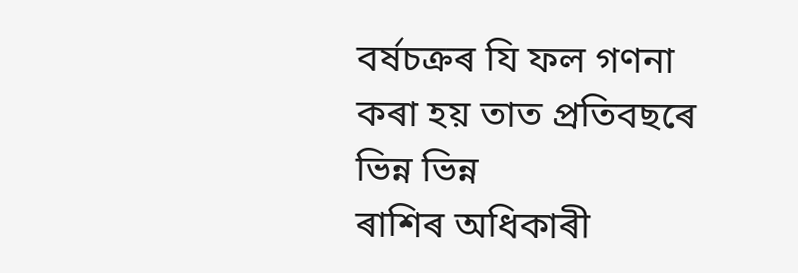বৰ্ষচক্ৰৰ যি ফল গণনা কৰা হয় তাত প্ৰতিবছৰে ভিন্ন ভিন্ন
ৰাশিৰ অধিকাৰী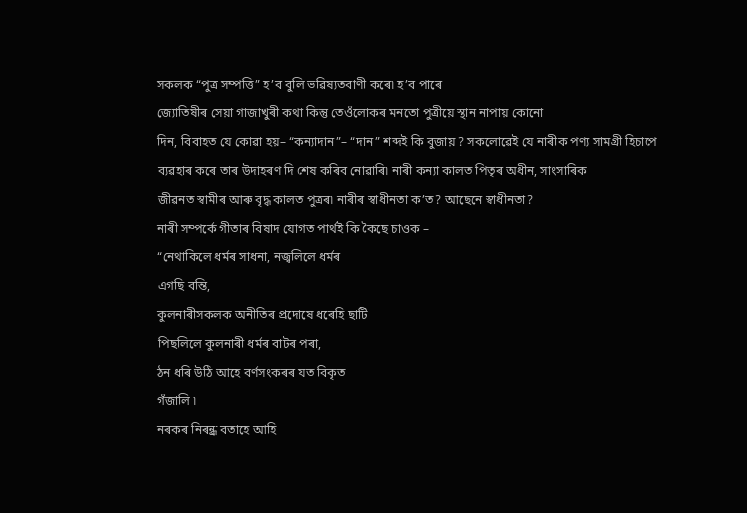সকলক “পুত্ৰ সম্পত্তি” হ’ব বুলি ভৱিষ্যতবাণী কৰে৷ হ’ব পাৰে
জ্যোতিষীৰ সেয়া গাজাখুৰী কথা কিন্তু তেওঁলোকৰ মনতো পুত্ৰীয়ে স্থান নাপায় কোনো
দিন, বিবাহত যে কোৱা হয়– “কন্যাদান”– “দান” শব্দই কি বুজায় ? সকলোৱেই যে নাৰীক পণ্য সামগ্ৰী হিচাপে
ব্যৱহাৰ কৰে তাৰ উদাহৰণ দি শেষ কৰিব নোৱাৰি৷ নাৰী কন্যা কালত পিতৃৰ অধীন, সাংসাৰিক
জীৱনত স্বামীৰ আৰু বৃদ্ধ কালত পুত্ৰৰ৷ নাৰীৰ স্বাধীনতা ক’ত? আছেনে স্বাধীনতা?
নাৰী সম্পৰ্কে গীতাৰ বিষাদ যোগত পাৰ্থই কি কৈছে চাওক –
“নেথাকিলে ধৰ্মৰ সাধনা, নজ্বলিলে ধৰ্মৰ
এগছি বন্তি,
কুলনাৰীসকলক অনীতিৰ প্ৰদোষে ধৰেহি ছাটি
পিছলিলে কুলনাৰী ধৰ্মৰ বাটৰ পৰা,
ঠন ধৰি উঠি আহে বৰ্ণসংকৰৰ যত বিকৃত
গঁজালি ৷
নৰকৰ নিৰন্ধ্ৰ বতাহে আহি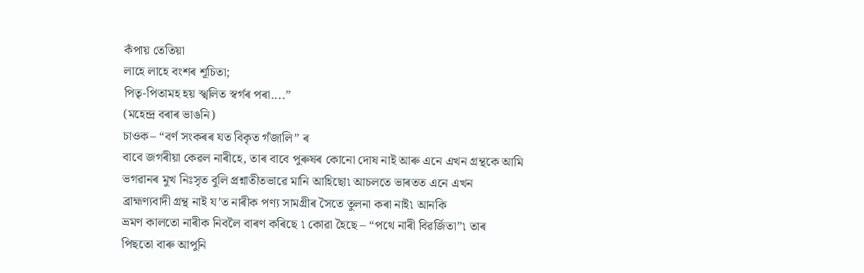কঁপায় তেতিয়া
লাহে লাহে বংশৰ শূচিতা;
পিতৃ-পিতামহ হয় স্খলিত স্বৰ্গৰ পৰা....”
(মহেন্দ্ৰ বৰাৰ ভাঙনি)
চাওক– “বৰ্ণ সংকৰৰ যত বিকৃত গঁজালি” ৰ
বাবে জগৰীয়া কেৱল নাৰীহে, তাৰ বাবে পুৰুষৰ কোনো দোষ নাই আৰু এনে এখন গ্ৰন্থকে আমি
ভগৱানৰ মুখ নিঃসৃত বুলি প্ৰশ্নাতীতভাৱে মানি আহিছো৷ আচলতে ভাৰতত এনে এখন
ব্ৰাহ্মণ্যবাদী গ্ৰন্থ নাই য’ত নাৰীক পণ্য সামগ্ৰীৰ সৈতে তুলনা কৰা নাই৷ আনকি
ভ্ৰমণ কালতো নাৰীক নিবলৈ বাৰণ কৰিছে ৷ কোৱা হৈছে – “পথে নাৰী বিৱৰ্জিতা”৷ তাৰ
পিছতো বাৰু আপুনি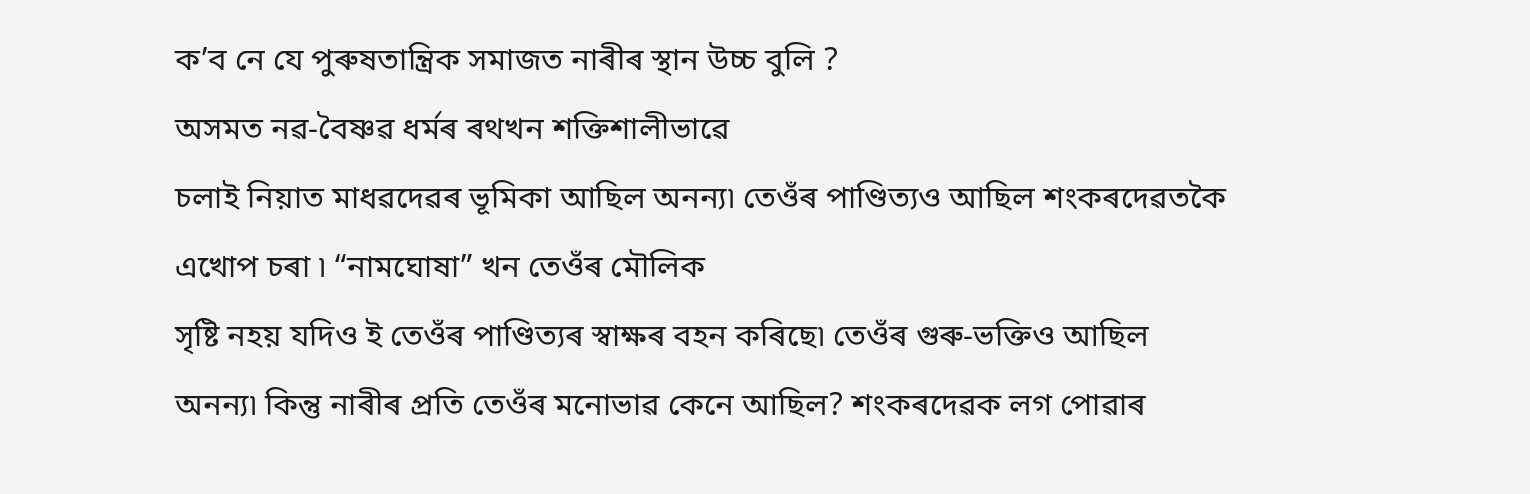ক’ব নে যে পুৰুষতান্ত্ৰিক সমাজত নাৰীৰ স্থান উচ্চ বুলি ?
অসমত নৱ-বৈষ্ণৱ ধৰ্মৰ ৰথখন শক্তিশালীভাৱে
চলাই নিয়াত মাধৱদেৱৰ ভূমিকা আছিল অনন্য৷ তেওঁৰ পাণ্ডিত্যও আছিল শংকৰদেৱতকৈ এখোপ চৰা ৷ “নামঘোষা” খন তেওঁৰ মৌলিক
সৃষ্টি নহয় যদিও ই তেওঁৰ পাণ্ডিত্যৰ স্বাক্ষৰ বহন কৰিছে৷ তেওঁৰ গুৰু-ভক্তিও আছিল
অনন্য৷ কিন্তু নাৰীৰ প্ৰতি তেওঁৰ মনোভাৱ কেনে আছিল? শংকৰদেৱক লগ পোৱাৰ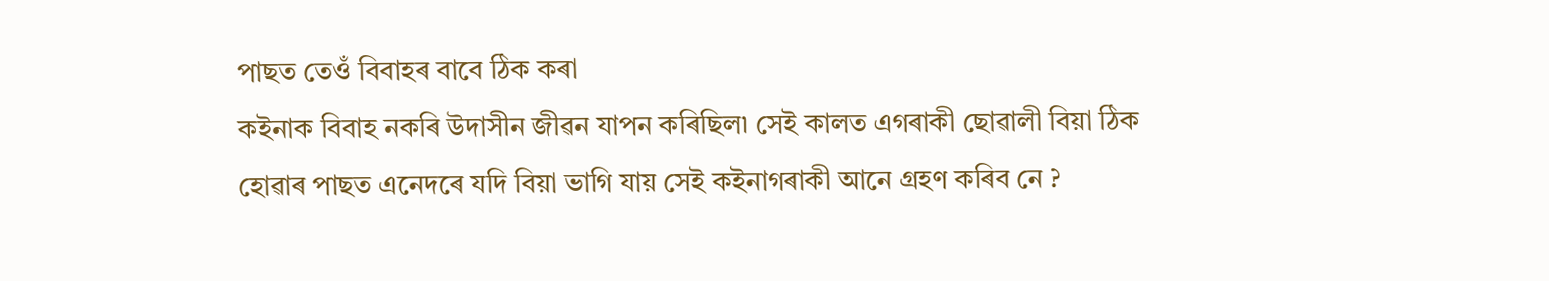পাছত তেওঁ বিবাহৰ বাবে ঠিক কৰা
কইনাক বিবাহ নকৰি উদাসীন জীৱন যাপন কৰিছিল৷ সেই কালত এগৰাকী ছোৱালী বিয়া ঠিক
হোৱাৰ পাছত এনেদৰে যদি বিয়া ভাগি যায় সেই কইনাগৰাকী আনে গ্ৰহণ কৰিব নে ?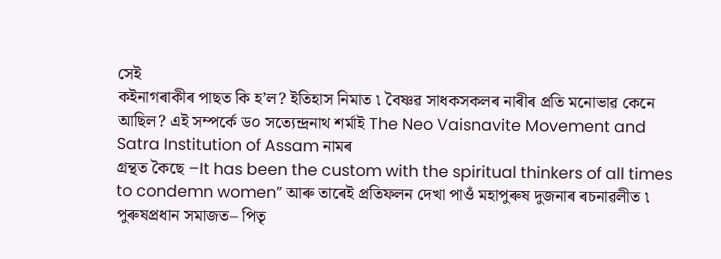সেই
কইনাগৰাকীৰ পাছত কি হ’ল? ইতিহাস নিমাত ৷ বৈষ্ণৱ সাধকসকলৰ নাৰীৰ প্ৰতি মনোভাৱ কেনে
আছিল? এই সম্পৰ্কে ড০ সত্যেন্দ্ৰনাথ শৰ্মাই The Neo Vaisnavite Movement and Satra Institution of Assam নামৰ
গ্ৰন্থত কৈছে –It has been the custom with the spiritual thinkers of all times
to condemn women” আৰু তাৰেই প্ৰতিফলন দেখা পাওঁ মহাপুৰুষ দুজনাৰ ৰচনাৱলীত ৷
পুৰুষপ্ৰধান সমাজত– পিতৃ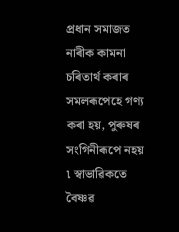প্ৰধান সমাজত নাৰীক কামনা চৰিতাৰ্থ কৰাৰ সমলৰূপেহে গণ্য
কৰা হয়, পুৰুষৰ সংগিনীৰূপে নহয় ৷ স্বাভাৱিকতে বৈষ্ণৱ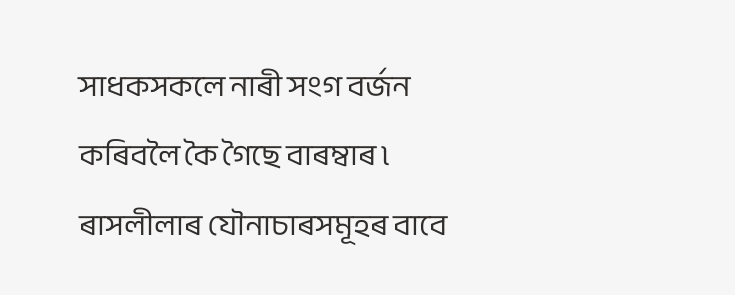সাধকসকলে নাৰী সংগ বৰ্জন
কৰিবলৈ কৈ গৈছে বাৰম্বাৰ ৷ ৰাসলীলাৰ যৌনাচাৰসমূহৰ বাবে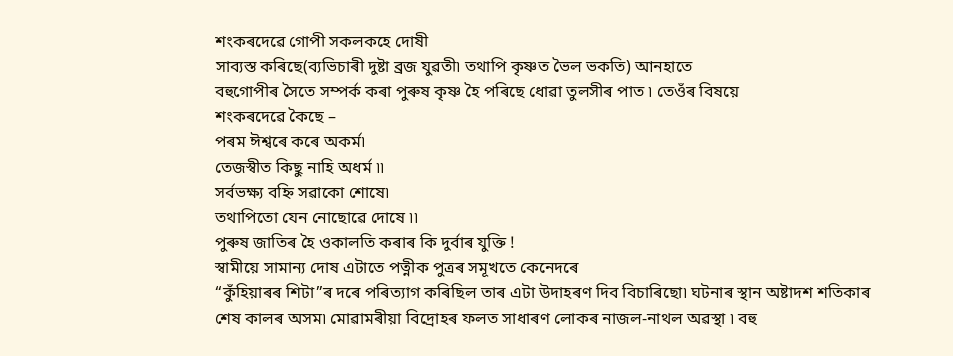শংকৰদেৱে গোপী সকলকহে দোষী
সাব্যস্ত কৰিছে(ব্যভিচাৰী দুষ্টা ব্ৰজ যুৱতী৷ তথাপি কৃষ্ণত ভৈল ভকতি) আনহাতে
বহুগোপীৰ সৈতে সম্পৰ্ক কৰা পুৰুষ কৃষ্ণ হৈ পৰিছে ধোৱা তুলসীৰ পাত ৷ তেওঁৰ বিষয়ে
শংকৰদেৱে কৈছে –
পৰম ঈশ্বৰে কৰে অকৰ্ম৷
তেজস্বীত কিছু নাহি অধৰ্ম ৷৷
সৰ্বভক্ষ্য বহ্নি সৱাকো শোষে৷
তথাপিতো যেন নোছোৱে দোষে ৷৷
পুৰুষ জাতিৰ হৈ ওকালতি কৰাৰ কি দুৰ্বাৰ যুক্তি !
স্বামীয়ে সামান্য দোষ এটাতে পত্নীক পুত্ৰৰ সমূখতে কেনেদৰে
“কুঁহিয়াৰৰ শিটা”ৰ দৰে পৰিত্যাগ কৰিছিল তাৰ এটা উদাহৰণ দিব বিচাৰিছো৷ ঘটনাৰ স্থান অষ্টাদশ শতিকাৰ
শেষ কালৰ অসম৷ মোৱামৰীয়া বিদ্ৰোহৰ ফলত সাধাৰণ লোকৰ নাজল-নাথল অৱস্থা ৷ বহু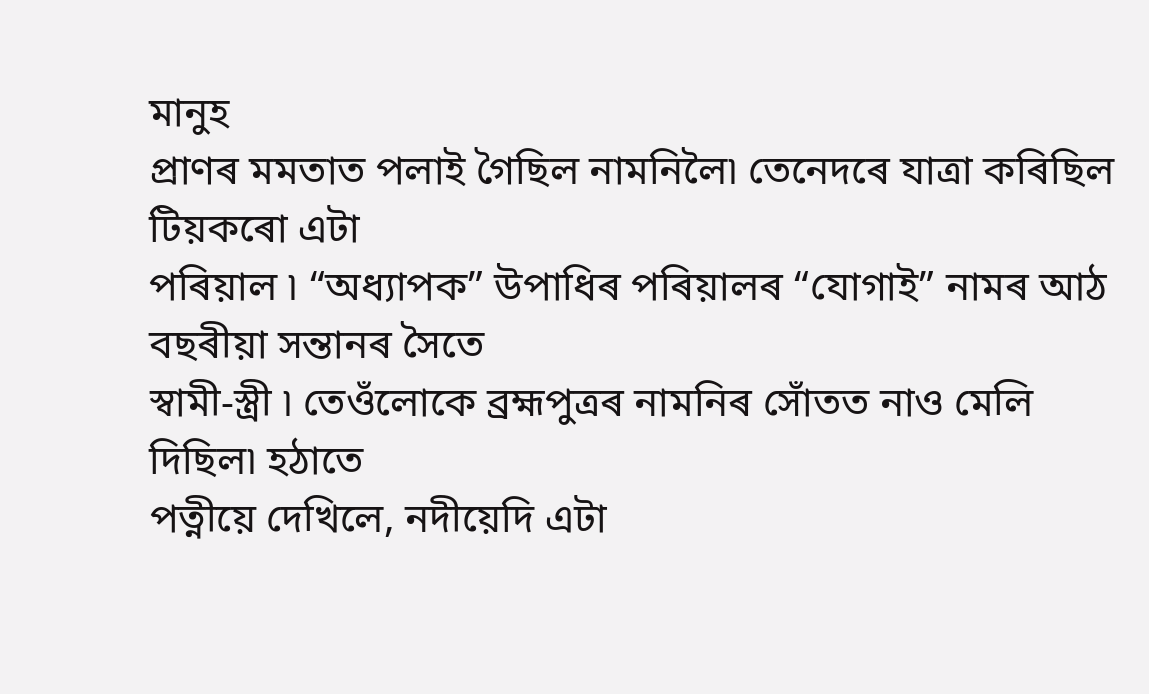মানুহ
প্ৰাণৰ মমতাত পলাই গৈছিল নামনিলৈ৷ তেনেদৰে যাত্ৰা কৰিছিল টিয়কৰো এটা
পৰিয়াল ৷ “অধ্যাপক” উপাধিৰ পৰিয়ালৰ “যোগাই” নামৰ আঠ বছৰীয়া সন্তানৰ সৈতে
স্বামী-স্ত্ৰী ৷ তেওঁলোকে ব্ৰহ্মপুত্ৰৰ নামনিৰ সোঁতত নাও মেলি দিছিল৷ হঠাতে
পত্নীয়ে দেখিলে, নদীয়েদি এটা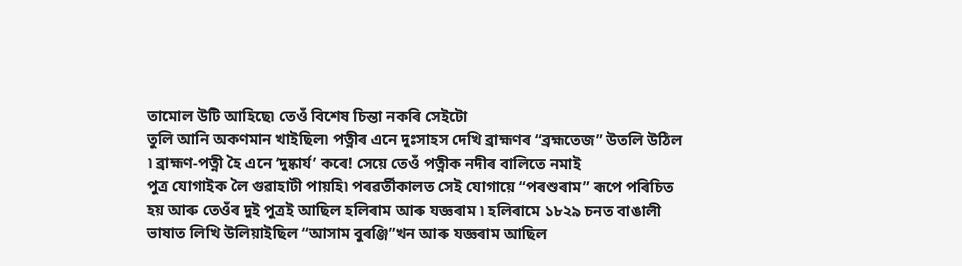তামোল উটি আহিছে৷ তেওঁ বিশেষ চিন্তা নকৰি সেইটো
তুলি আনি অকণমান খাইছিল৷ পত্নীৰ এনে দুঃসাহস দেখি ব্ৰাহ্মণৰ “ব্ৰহ্মতেজ” উতলি উঠিল
৷ ব্ৰাহ্মণ-পত্নী হৈ এনে ‘দুষ্কাৰ্য’ কৰে! সেয়ে তেওঁ পত্নীক নদীৰ বালিতে নমাই
পুত্ৰ যোগাইক লৈ গুৱাহাটী পায়হি৷ পৰৱৰ্তীকালত সেই যোগায়ে “পৰশুৰাম” ৰূপে পৰিচিত
হয় আৰু তেওঁৰ দুই পুত্ৰই আছিল হলিৰাম আৰু যজ্ঞৰাম ৷ হলিৰামে ১৮২৯ চনত বাঙালী
ভাষাত লিখি উলিয়াইছিল “আসাম বুৰঞ্জি”খন আৰু যজ্ঞৰাম আছিল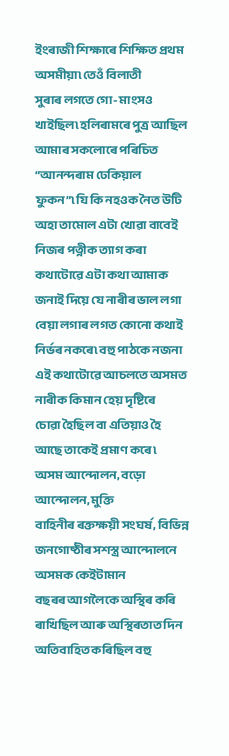ইংৰাজী শিক্ষাৰে শিক্ষিত প্ৰথম অসমীয়া৷ তেওঁ বিলাতী
সুৰাৰ লগতে গো- মাংসও খাইছিল৷ হলিৰামৰে পুত্ৰ আছিল আমাৰ সকলোৰে পৰিচিত “আনন্দৰাম ঢেকিয়াল
ফুকন”৷ যি কি নহওক নৈত উটি অহা তামোল এটা খোৱা বাবেই নিজৰ পত্নীক ত্যাগ কৰা
কথাটোৱে এটা কথা আমাক জনাই দিয়ে যে নাৰীৰ ভাল লগা বেয়া লগাৰ লগত কোনো কথাই
নিৰ্ভৰ নকৰে৷ বহু পাঠকে নজনা এই কথাটোৱে আচলতে অসমত নাৰীক কিমান হেয় দৃষ্টিৰে
চোৱা হৈছিল বা এতিয়াও হৈ আছে তাকেই প্ৰমাণ কৰে ৷
অসম আন্দোলন, বড়ো আন্দোলন, মুক্তি
বাহিনীৰ ৰক্তক্ষয়ী সংঘৰ্ষ, বিভিন্ন জনগোষ্ঠীৰ সশস্ত্ৰ আন্দোলনে অসমক কেইটামান
বছৰৰ আগলৈকে অস্থিৰ কৰি ৰাখিছিল আৰু অস্থিৰতাত দিন অতিবাহিত কৰিছিল বহু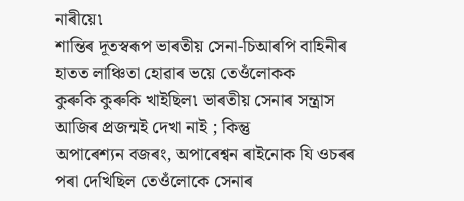নাৰীয়ে৷
শান্তিৰ দূতস্বৰূপ ভাৰতীয় সেনা-চিআৰপি বাহিনীৰ হাতত লাঞ্চিতা হোৱাৰ ভয়ে তেওঁলোকক
কুৰুকি কুৰুকি খাইছিল৷ ভাৰতীয় সেনাৰ সন্ত্ৰাস আজিৰ প্ৰজন্মই দেখা নাই ; কিন্তু
অপাৰেশ্যন বজৰং, অপাৰেশ্বন ৰাইনোক যি ওচৰৰ পৰা দেখিছিল তেওঁলোকে সেনাৰ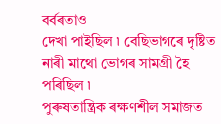বৰ্বৰতাও
দেখা পাইছিল ৷ বেছিভাগৰে দৃষ্টিত নাৰী মাথো ভোগৰ সামগ্ৰী হৈ পৰিছিল ৷
পুৰুষতান্ত্ৰিক ৰক্ষণশীল সমাজত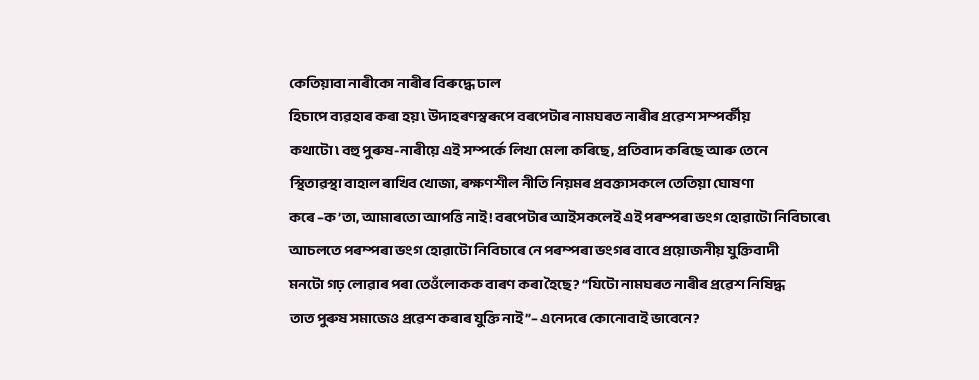কেতিয়াবা নাৰীকো নাৰীৰ বিৰুদ্ধে ঢাল
হিচাপে ব্যৱহাৰ কৰা হয় ৷ উদাহৰণস্বৰূপে বৰপেটাৰ নামঘৰত নাৰীৰ প্ৰৱেশ সম্পৰ্কীয়
কথাটো ৷ বহু পুৰুষ-নাৰীয়ে এই সম্পৰ্কে লিখা মেলা কৰিছে, প্ৰতিবাদ কৰিছে আৰু তেনে
স্থিতাৱস্থা বাহাল ৰাখিব খোজা, ৰক্ষণশীল নীতি নিয়মৰ প্ৰবক্তাসকলে তেতিয়া ঘোষণা
কৰে –ক’তা, আমাৰতো আপত্তি নাই ! বৰপেটাৰ আইসকলেই এই পৰম্পৰা ভংগ হোৱাটো নিবিচাৰে৷
আচলতে পৰম্পৰা ভংগ হোৱাটো নিবিচাৰে নে পৰম্পৰা ভংগৰ বাবে প্ৰয়োজনীয় যুক্তিবাদী
মনটো গঢ় লোৱাৰ পৰা তেওঁলোকক বাৰণ কৰা হৈছে ? “যিটো নামঘৰত নাৰীৰ প্ৰৱেশ নিষিদ্ধ
তাত পুৰুষ সমাজেও প্ৰৱেশ কৰাৰ যুক্তি নাই”– এনেদৰে কোনোবাই ভাবেনে?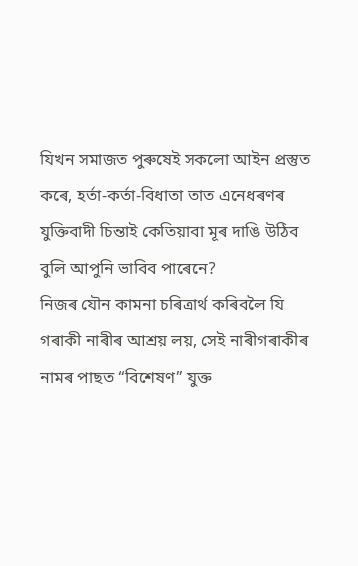যিখন সমাজত পুৰুষেই সকলো আইন প্ৰস্তুত
কৰে, হৰ্তা-কৰ্তা-বিধাতা তাত এনেধৰণৰ যুক্তিবাদী চিন্তাই কেতিয়াবা মূৰ দাঙি উঠিব
বুলি আপুনি ভাবিব পাৰেনে?
নিজৰ যৌন কামনা চৰিত্ৰাৰ্থ কৰিবলৈ যি
গৰাকী নাৰীৰ আশ্ৰয় লয়, সেই নাৰীগৰাকীৰ নামৰ পাছত “বিশেষণ” যুক্ত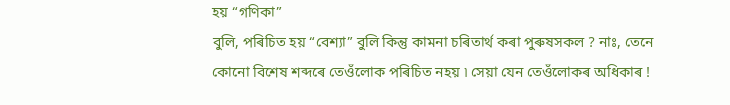হয় “গণিকা”
বুলি, পৰিচিত হয় “বেশ্যা” বুলি কিন্তু কামনা চৰিতাৰ্থ কৰা পুৰুষসকল ? নাঃ, তেনে
কোনো বিশেষ শব্দৰে তেওঁলোক পৰিচিত নহয় ৷ সেয়া যেন তেওঁলোকৰ অধিকাৰ !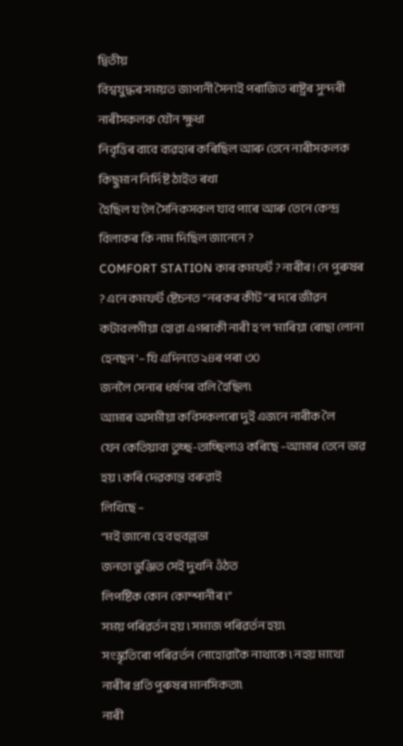দ্বিতীয়
বিশ্বযুদ্ধৰ সময়ত জাপানী সৈন্যই পৰাজিত ৰাষ্ট্ৰৰ সুন্দৰী নাৰীসকলক যৌন ক্ষুধা
নিবৃত্তিৰ বাবে ব্যৱহাৰ কৰিছিল আৰু তেনে নাৰীসকলক কিছুমান নিৰ্দিষ্ট ঠাইত ৰখা
হৈছিল য’লৈ সৈনিকসকল যাব পাৰে আৰু তেনে কেন্দ্ৰ বিলাকৰ কি নাম দিছিল জানেনে ?
COMFORT STATION কাৰ কমফৰ্ট ? নাৰীৰ ! নে পুৰুষৰ ? এনে কমফৰ্ট ষ্টেচনত “নৰকৰ কীট”ৰ দৰে জীৱন
কটাবলগীয়া হোৱা এগৰাকী নাৰী হ’ল ‘মাৰিয়া ৰোছা লোনা হেনছন’– যি এদিনতে ২৪ৰ পৰা ৩০
জনলৈ সেনাৰ ধৰ্ষণৰ বলি হৈছিল৷
আমাৰ অসমীয়া কবিসকলৰো দুই এজনে নাৰীক লৈ
যেন কেতিয়াবা তুচ্ছ-তাচ্ছিল্যও কৰিছে –আমাৰ তেনে ভাৱ হয় ৷ কৰি দেৱকান্ত বৰুৱাই
লিখিছে –
“মই জানো হে বহুবল্লভা
জনতা ভুঞ্জিত সেই দুখনি ওঁঠত
লিপষ্টিক কোন কোম্পানীৰ ৷”
সময় পৰিৱৰ্তন হয় ৷ সমাজ পৰিৱৰ্তন হয়৷
সংস্কৃতিৰো পৰিৱৰ্তন নোহোৱাকৈ নাথাকে ৷ নহয় মাথো নাৰীৰ প্ৰতি পুৰুষৰ মানসিকতা৷
নাৰী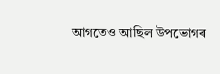আগতেও আছিল উপভোগৰ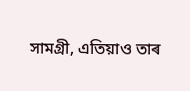সামগ্ৰী, এতিয়াও তাৰ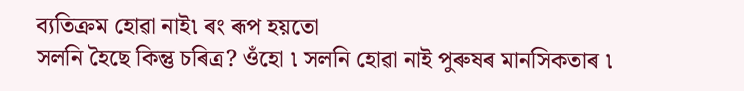ব্যতিক্ৰম হোৱা নাই৷ ৰং ৰূপ হয়তো
সলনি হৈছে কিন্তু চৰিত্ৰ? ওঁহো ৷ সলনি হোৱা নাই পুৰুষৰ মানসিকতাৰ ৷